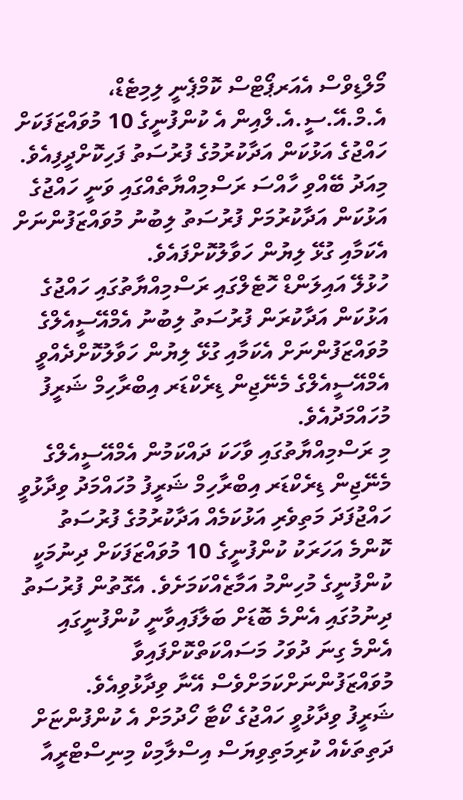މޯލްޑިވްސް އެއަރޕޯޓްސް ކޮމްޕެނީ ލިމިޓެޑް، އެ.މް.އޭ.ސީ.އެ.ލްއިން އެ ކުންފުނީގެ 10 މުވައްޒަފަކަށް ހައްޖުގެ އަޅުކަން އަދާކުރުމުގެ ފުރުސަތު ފަހިކޮށްދީފިއެވެ.
މިއަދު ބޭއްވި ހާއްސަ ރަސްމިއްޔާތެއްގައި ވަނީ ހައްޖުގެ އަޅުކަން އަދާކުރުމަށް ފުރުސަތު ލިބުނު މުވައްޒަފުންނަށް އެކަމާއި ގުޅޭ ލިޔުން ހަވާލުކޮށްފައެވެ.
ހުޅުލޭ އައިލަންޑް ހޮޓެލްގައި ރަސްމިއްޔާތުގައި ހައްޖުގެ އަޅުކަން އަދާކުރަން ފުރުސަތު ލިބުނު އެމްއޭސީއެލްގެ މުވައްޒަފުންނަށް އެކަމާއި ގުޅޭ ލިޔުން ހަވާލުކޮށްދެއްވީ އެމްއޭސީއެލްގެ މެނޭޖިން ޑިރެކްޑަރ އިބްރާހިމް ޝަރީފު މުހައްމަދުއެވެ.
މި ރަސްމިއްޔާތުގައި ވާހަކަ ދައްކަމުން އެމްއޭސީއެލްގެ މެނޭޖިން ޑިރެކްޑަރ އިބްރާހިމް ޝަރީފު މުހައްމަދު ވިދާޅުވީ ހައްޖުފަދަ މަތިވެރި އަޅުކަމެއް އަދާކުރުމުގެ ފުރުސަތު ކޮންމެ އަހަރަކު ކުންފުނީގެ 10 މުވައްޒަފަކަށް ދިނުމަކީ ކުންފުނީގެ މުހިންމު އަމާޒެއްކަމަށެވެ. އެގޮތުން ފުރުސަތު ދިނުމުގައި އެންމެ ބޮޑަށް ބަލާފައިވާނީ ކުންފުނީގައި އެންމެ ގިނަ ދުވަހު މަސައްކަތްކޮށްފައިވާ މުވައްޒަފުންނަށްކަމަށްވެސް އޭނާ ވިދާޅުވިއެވެ.
ޝަރީފު ވިދާޅުވީ ހައްޖުގެ ކޯޓާ ހޯދުމަށް އެ ކުންފުންޏަށް ދަތިތަކެއް ކުރިމަތިވިޔަސް އިސްލާމިކް މިނިސްޓްރީއާ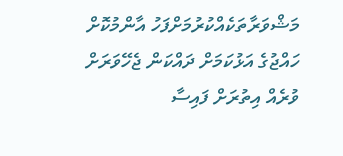މަޝްވަރާތަކެއްކުރުމަށްފަހު އާންމުކޮށް ހައްޖުގެ އަޅުކަމަށް ދައްކަން ޖެހޭވަރަށް ވުރެއް އިތުރަށް ފައިސާ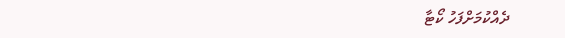ދެއްކުމަށްފަހު ކޯޓާ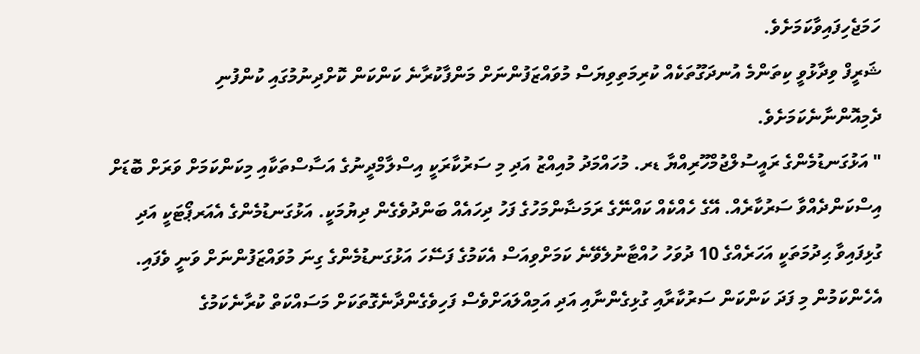ހަމަޖެހިފައިވާކަމަށެވެ.
ޝަރީފް ވިދާޅުވީ ކިތަންމެ އުނދަގޫތަކެއް ކުރިމަތިވިޔަސް މުވައްޒަފުންނަށް މަންފާކުރާނެ ކަންކަން ކޮށްދިނުމުގައި ކުންފުނި ދެމިއޮންނާނެކަމަށެވެ.
" އަޅުގަނޑުމެންގެ ރައީސުލްޖުމްހޫރިއްޔާ ޑރ. މުހައްމަދު މުއިއްޒު އަދި މި ސަރުކާރަކީ އިސްލާމްދީނުގެ އަސާސްތަކާއި މިކަންކަމަށް ވަރަށް ބޮޑަށް އިސްކަންދެއްވާ ސަރުކާރެއް. އޭގެ ހެއްކެއް ކައްނޭގެ ރަމަޟާންމަހުގެ ފަހު ދިހައެއް ބަންދުވެގެން ދިޔުމަކީ. އަޅުގަނޑުމެންގެ އެއަރޕޯޓަކީ އަދި ގުޅިފައިވާ ޙިދުމަތަކީ އަހަރެއްގެ 10 ދުވަހު ހުއްޓާނުލެވޭނެ ކަމަށްވިއަސް އެކަމުގެ ފަސޭހަ އަޅުގަނޑުމެންގެ ގިނަ މުވައްޒަފުންނަށް ވަނީ ވެފައި. އެހެންކަމުން މި ފަދަ ކަންކަން ސަރުކާރާއި ގުޅިގެންނާއި އަދި އަމިއްލައަށްވެސް ފަހިވެގެންދާނެގޮތަކަށް މަސައްކަތް ކުރާނެކަމުގެ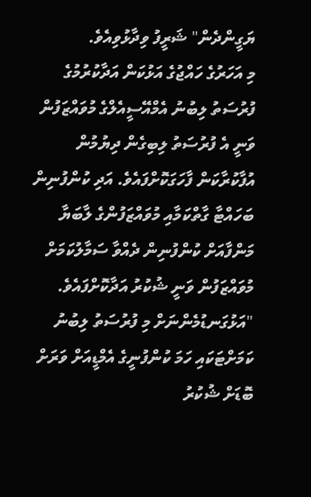ޔަގީންދެން" ޝަރީފު ވިދާޅުވިއެވެ.
މި އަހަރުގެ ހައްޖުގެ އަޅުކަން އަދާކުރުމުގެ ފުރުސަތު ލިބުނު އެމްއޭސީއެލްގެ މުވައްޒަފުން ވަނީ އެ ފުރުސަތު ލިބިގެން ދިޔުމުން އުފާކުރާކަން ފާހަގަކޮށްފައެވެ. އަދި ކުންފުނިން ބަހައްޓާ ގާތްކަމާއި މުވައްޒަފުންގެ ލާބަޔާ މަންފާއަށް ކުންފުނިން ދެއްވާ ސަމާލުކަމަށް މުވައްޒަފުން ވަނީ ޝުކުރު އަދާކޮށްފައެވެ.
"އަޅުގަނޑުމެންނަށް މި ފުރުސަތު ލިބުނު ކަމަށްޓަކައި ހަމަ ކުންފުނީގެ އެމްޑީއަށް ވަރަށް ބޮޑަށް ޝުކުރު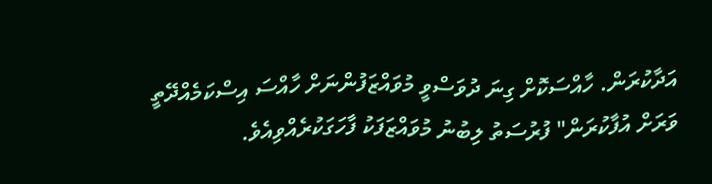އަދާކުރަން. ހާއްސަކޮށް ގިނަ ދުވަސްވީ މުވައްޒަފުންނަށް ހާއްސަ އިސްކަމެއްދޭތީ ވަރަށް އުފާކުރަން" ފުރުސަތު ލިބުނު މުވައްޒަފަކު ފާހަގަކުރެއްވިއެވެ.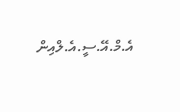އެ.މް.އޭ.ސީ.އެ.ލްއިން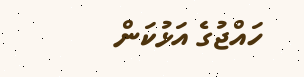ހައްޖުގެ އަޅުކަން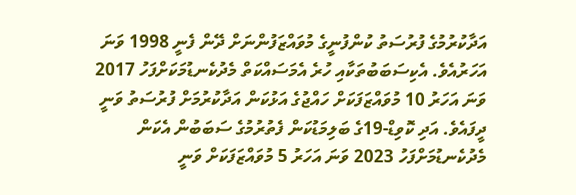އަދާކުރުމުގެ ފުރުސަތު ކުންފުނީގެ މުވައްޒަފުންނަށް ދޭން ފެނީ 1998 ވަނަ އަހަރުއެވެ. އެކިސަބަބުތަކާއި ހުރެ އެމަސައްކަތް މެދުކެނޑުމަކަށްފަހު 2017 ވަނަ އަހަރު 10 މުވައްޒަފަކަށް ހައްޖުގެ އަޅުކަން އަދާކުރުމަށް ފުރުސަތު ވަނީ ދީފައެވެ. އަދި ކޮވިޑް-19ގެ ބަލިމަޑުކަން ފެތުރުމުގެ ސަބަބުން އެކަން މެދުކެނޑުމަށްފަހު 2023 ވަނަ އަހަރު 5 މުވައްޒަފަކަށް ވަނީ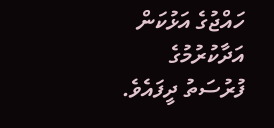ހައްޖުގެ އަޅުކަން އަދާކުރުމުގެ ފުރުސަތު ދީފައެވެ.